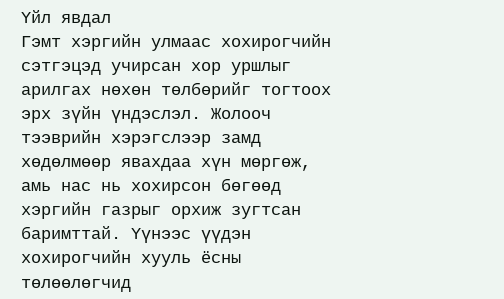Үйл явдал
Гэмт хэргийн улмаас хохирогчийн сэтгэцэд учирсан хор уршлыг арилгах нөхөн төлбөрийг тогтоох эрх зүйн үндэслэл. Жолооч тээврийн хэрэгслээр замд хөдөлмөөр явахдаа хүн мөргөж, амь нас нь хохирсон бөгөөд хэргийн газрыг орхиж зугтсан баримттай. Үүнээс үүдэн хохирогчийн хууль ёсны төлөөлөгчид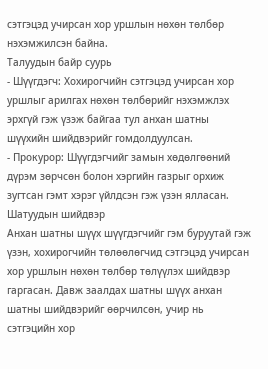сэтгэцэд учирсан хор уршлын нөхөн төлбөр нэхэмжилсэн байна.
Талуудын байр суурь
- Шүүгдэгч: Хохирогчийн сэтгэцэд учирсан хор уршлыг арилгах нөхөн төлбөрийг нэхэмжлэх эрхгүй гэж үзэж байгаа тул анхан шатны шүүхийн шийдвэрийг гомдолдуулсан.
- Прокурор: Шүүгдэгчийг замын хөдөлгөөний дүрэм зөрчсөн болон хэргийн газрыг орхиж зугтсан гэмт хэрэг үйлдсэн гэж үзэн ялласан.
Шатуудын шийдвэр
Анхан шатны шүүх шүүгдэгчийг гэм буруутай гэж үзэн, хохирогчийн төлөөлөгчид сэтгэцэд учирсан хор уршлын нөхөн төлбөр төлүүлэх шийдвэр гаргасан. Давж заалдах шатны шүүх анхан шатны шийдвэрийг өөрчилсөн, учир нь сэтгэцийн хор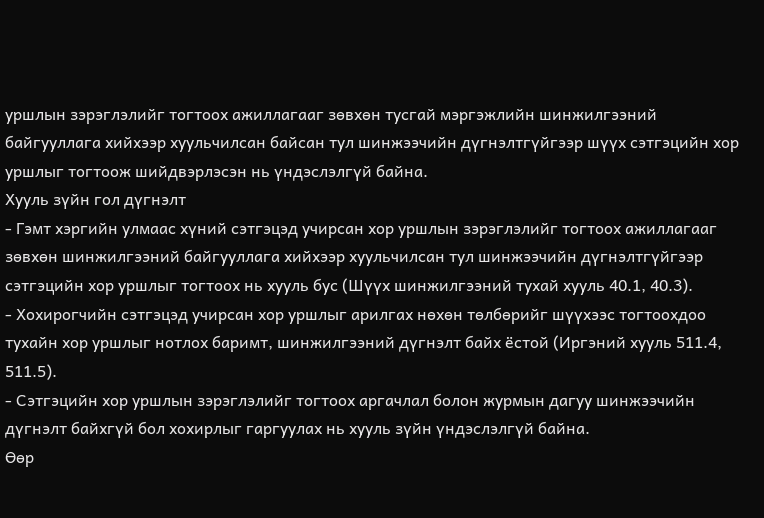уршлын зэрэглэлийг тогтоох ажиллагааг зөвхөн тусгай мэргэжлийн шинжилгээний байгууллага хийхээр хуульчилсан байсан тул шинжээчийн дүгнэлтгүйгээр шүүх сэтгэцийн хор уршлыг тогтоож шийдвэрлэсэн нь үндэслэлгүй байна.
Хууль зүйн гол дүгнэлт
- Гэмт хэргийн улмаас хүний сэтгэцэд учирсан хор уршлын зэрэглэлийг тогтоох ажиллагааг зөвхөн шинжилгээний байгууллага хийхээр хуульчилсан тул шинжээчийн дүгнэлтгүйгээр сэтгэцийн хор уршлыг тогтоох нь хууль бус (Шүүх шинжилгээний тухай хууль 40.1, 40.3).
- Хохирогчийн сэтгэцэд учирсан хор уршлыг арилгах нөхөн төлбөрийг шүүхээс тогтоохдоо тухайн хор уршлыг нотлох баримт, шинжилгээний дүгнэлт байх ёстой (Иргэний хууль 511.4, 511.5).
- Сэтгэцийн хор уршлын зэрэглэлийг тогтоох аргачлал болон журмын дагуу шинжээчийн дүгнэлт байхгүй бол хохирлыг гаргуулах нь хууль зүйн үндэслэлгүй байна.
Өөр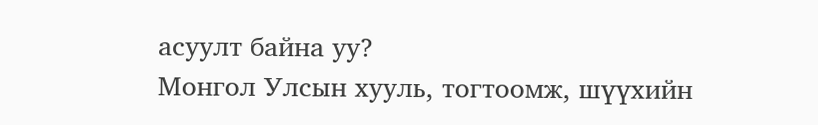асуулт байна уу?
Монгол Улсын хууль, тогтоомж, шүүхийн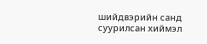шийдвэрийн санд суурилсан хиймэл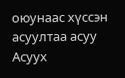оюунаас хүссэн асуултаа асуу
Асуух